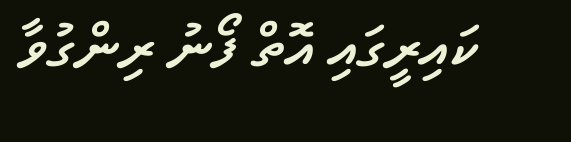ކައިރީގައި އޮތް ފޯނު ރިންގުވާ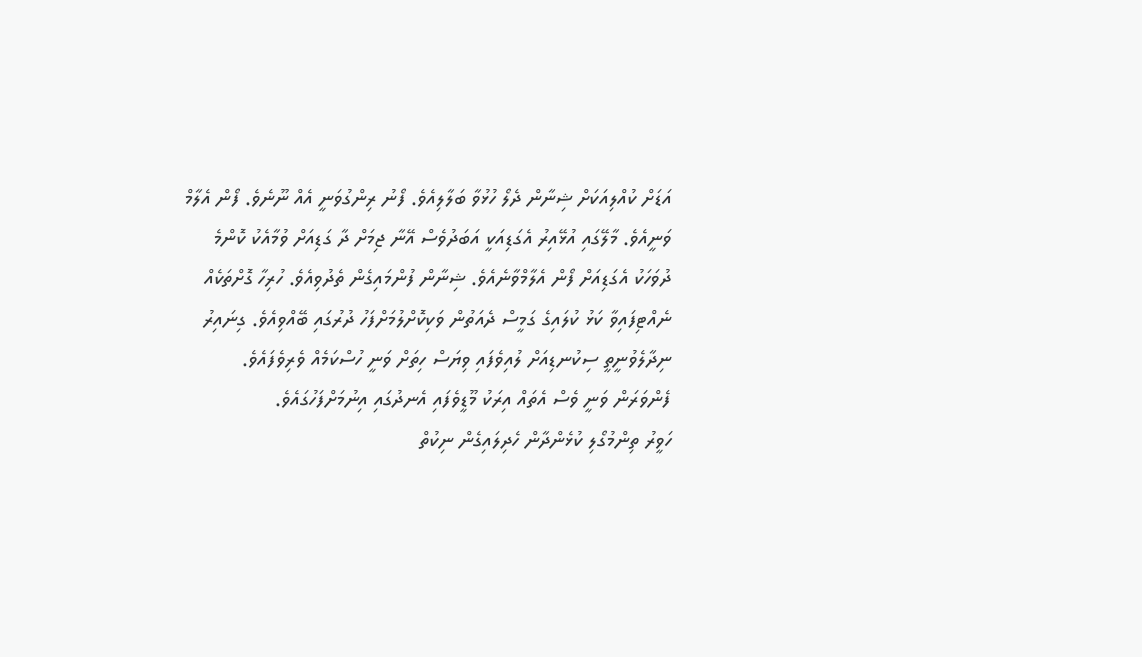އަޑަށް ކުއްލިއަކަށް ޝިނާން ދެލޯ ހުޅުވާ ބަލާލިއެވެ. ފޯނު ރިންގުވަނީ އެއް ނޫނެވެ. ފޯން އެލާމް ވަނީއެވެ. މާލޭގައި އުޅޭއިރު އެގަޑިއަކީ އަބަދުވެސް އޭނާ ޖިމަށް ދާ ގަޑިއަށް ވުމާއެކު ކޮންމެ ދުވަހަކު އެގަޑިއަށް ފޯން އެލާމްވާނެއެވެ. ޝިނާން ފުންމައިގެން ތެދުވިއެވެ. ހުރިހާ ގޮށްތަކެއް ނެއްޓިފައިވާ ކަޅު ކުލައިގެ ގަމީސް ދެއަތުން ވަކިކޮށްލުމަށްފަހު ދުރުގައި ބޭއްވިއެވެ. ގިނައިރު ނިދާލެވުނީތީ ސިކުނޑިއަށް ލުއިވެފައި ވިޔަސް ހިތަށް ވަނީ ހުސްކަމެއް ވެރިވެފައެވެ. ފެންވަރަން ވަނީ ވެސް އެތައް އިރަކު މޫޑީވެފައި އެނދުގައި އިނުމަށްފަހުގައެވެ.
ހަވީރު ތިންމުގޯލި ކުޅެންދާން ހެދިލައިގެން ނިކުތް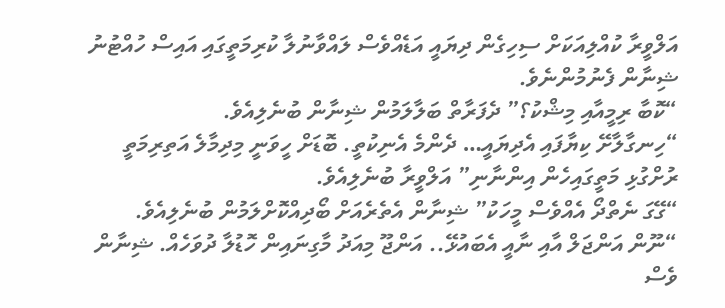އަލްވީރާ ކުއްލިއަކަށް ސިހިގެން ދިޔައީ އަޑެއްވެސް ލައްވާނުލާ ކުރިމަތީގައި އައިސް ހުއްޓުނު ޝިނާން ފެނުމުންނެވެ.
“ކޮބާ ރިމީއާއި މިޝްކު؟” ދެފަރާތް ބަލާލަމުން ޝިނާން ބުނެލިއެވެ.
“ހިނގާލާށޭ ކިޔާފައި އެދިޔައީ… ދެންމެ އެނިކުތީ. ބޮޑަށް ހީވަނީ މިދިމާލެ އަތިރިމަތީ ރުށްގުޅި މަތީގައިހެން އިންނާނި” އަލްވީރާ ބުނެލިއެވެ.
“ގޭގަ ނެތްދޯ އެއްވެސް މީހަކު” ޝިނާން އެތެރެއަށް ބޯދިއްކޮށްލަމުން ބުނެލިއެވެ.
“ނޫން އަންޖަލް އާއި ނާއީ އެބައުޅޭ.. އަންޖޫ މިއަދު މާގިނައިން ހޮޑުލާ ދުވަހެއް. ޝިނާން ވެސް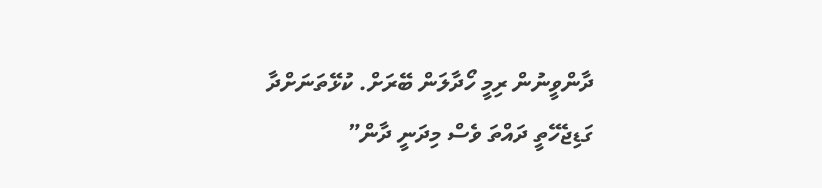ދާންވީނުން ރިމީ ހޯދާލަން ބޭރަށް. ކުޅޭތަނަށްދާ ގަޑިޖެހޭތީ ދައްތަ ވެސް މިދަނީ ދާން”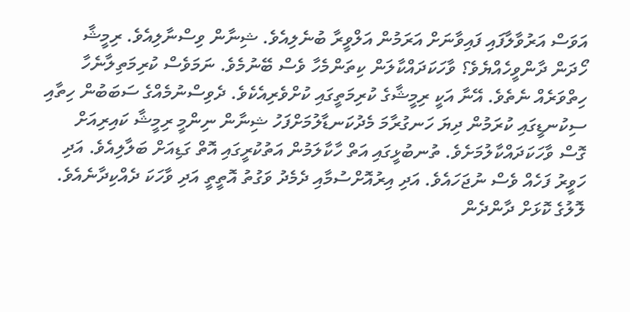އަވަސް އަރުވާލާފައި ފައިވާނަށް އަރަމުން އަލްވީރާ ބުނެލިއެވެ. ޝިނާން ވިސްނާލިއެވެ. ރިމީޝާ ހޯދަން ދާންވީހެއްޔެވެ؟ ވާހަކަދައްކާލަން ކިތަންމެހާ ވެސް ބޭނުމެވެ. ނަމަވެސް ކުރިމަތިލާނެހާ ހިތްވަރެއް ނެތެވެ. އޭނާ އަކީ ރިމީޝާގެ ކުރިމަތީގައި ކުށްވެރިއެކެވެ. ދެވިސްނުމެއްގެ ސަބަބުން ހިތާއި ސިކުނޑީގައި ކުރަމުން ދިޔަ ހަނގުރާމަ މެދުކަނޑާލުމަށްފަހު ޝިނާން ނިންމީ ރިމީޝާ ކައިރިއަށް ގޮސް ވާހަކަދައްކާލުމަށެވެ. ތުނބުޅީގައި އަތް ހާކާލަމުން އަތުކުރީގައި އޮތް ގަޑިއަށް ބަލާލިއެވެ. އަދި ހަވީރު ފަހެއް ވެސް ނުޖަހައެވެ. އަދި އިރުއޮށްސުމާއި ދެމެދު ވަގުތު އޮތީތީ އަދި ވާހަކަ ދެއްކިދާނެއެވެ.
ލޮލުގެ ކޮޅަށް ދާންދެން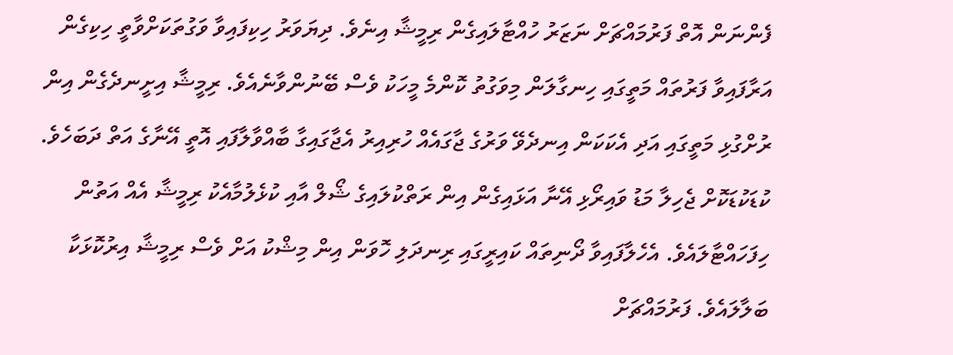ފެންނަން އޮތް ފަރުމައްޗަށް ނަޒަރު ހުއްޓާލައިގެން ރިމީޝާ އިނެވެ. ދިޔަވަރު ހިކިފައިވާ ވަގުތަކަށްވާތީ ހިކިގެން އަރާފައިވާ ފަރުތައް މަތީގައި ހިނގާލަން މިވަގުތު ކޮންމެ މީހަކު ވެސް ބޭނުންވާނެއެވެ. ރިމީޝާ އިށީނދެގެން އިން ރުށްގުޅި މަތީގައި އަދި އެކަކަން އިނދެވޭ ވަރުގެ ޖާގައެއް ހުރިއިރު އެޖާގައިގާ ބާއްވާލާފައި އޮތީ އޭނާގެ އަތް ދަބަހެވެ. ކުޑަކުޑަކޮށް ޖެހިލާ މަޑު ވައިރޯޅި އޭނާ އަޅައިގެން އިން ރަތްކުލައިގެ ޝޯލް އާއި ކުޅެލުމާއެކު ރިމީޝާ އެއް އަތުން ހިފަހައްޓާލައެވެ. އެހެލާފައިވާ ދޯނިތައް ކައިރީގައި ރިނދަލި ހޮވަން އިން މިޝްކު އަށް ވެސް ރިމީޝާ އިރުކޮޅަކާ ބަލާލައެވެ. ފަރުމައްޗަށް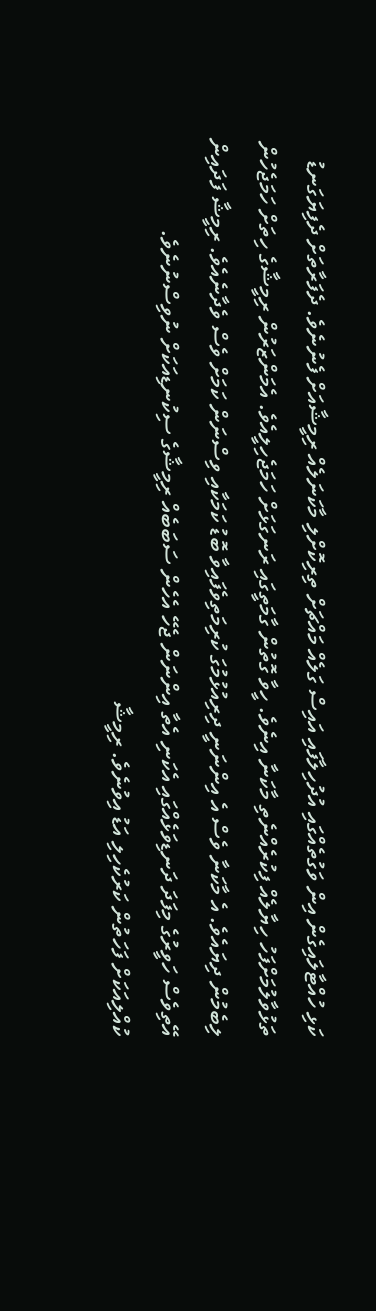ކަޅި ހުއްޓާލައިގެން އިން ވަގުތެއްގައި އުދުހިލާފައި އައިސް ގަލެއް މައްޗަށް ތިރިކޮށްލި މާކަނަލެއް ރިމީޝާއަށް ފެނުނެވެ. ދެފަރާތަށް ދެފިޔަގަނޑު ތަޅުވާލުމަށްފަހު ހިޔާލެއް ފިކުރެއްނެތި މާކަނާ އިނެވެ. ހީވާ ގޮތުން ގާމަތީގައި ރަނގަޅަށް ހަމަޖެހިލީއެވެ. އެމަންޒަރުން ރިމީޝާގެ ހިތަށް ހަމަޖެހުން ލިބެމުން ދިޔައެވެ. އެ މާކަނާ ވެސް އެ އިންނަނީ ދިރިއުޅުމުގަ ކުރިމަތިވެފައިވާ ބޮޑު ކަމަކާއި ވިސްނަން ކަމަށް ވެސް ވެދާނެއެވެ. ރިމީޝާ ފަދައިން އޭތިވެސް ހަވީރުގެ މިފަދަ ދަނޑިވަޅެއްގައި އެކަނި އެތާ އިންނަން ޖެހޭ އެހެން ސަބަބެއް ރިމީޝާގެ ސިކުނޑިއަކަށް ނުވިސްނުނެވެ.
ކުއްލިއަކަށް ފަހަތުން ކަރުކެހިލި އަޑު އިވުނެވެ. ރިމީޝާ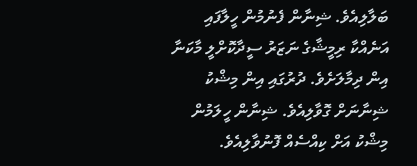ބަލާލިއެވެ. ޝިނާން ފެނުމުން ހީލާފައި އަނެއްކާ ރިމީޝާގެ ނަޒަރު ސީދާކޮށްލީ މާކަނާ އިން ދިމާލަށެވެ. ދުރުގައި އިން މިޝްކު ޝިނާނަށް ގޮވާލިއެވެ. ޝިނާން ހީލަމުން މިޝްކު އަށް ކިއްސެއް ފޮނުވާލިއެވެ.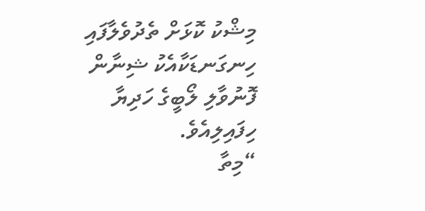މިޝްކު ކޮޅަށް ތެދުވެލާފައި ހިނގަނޑަކާއެކު ޝިނާން ފޮނުވާލި ލޯބީގެ ހަދިޔާ ހިފައިލިއެވެ.
“މިތާ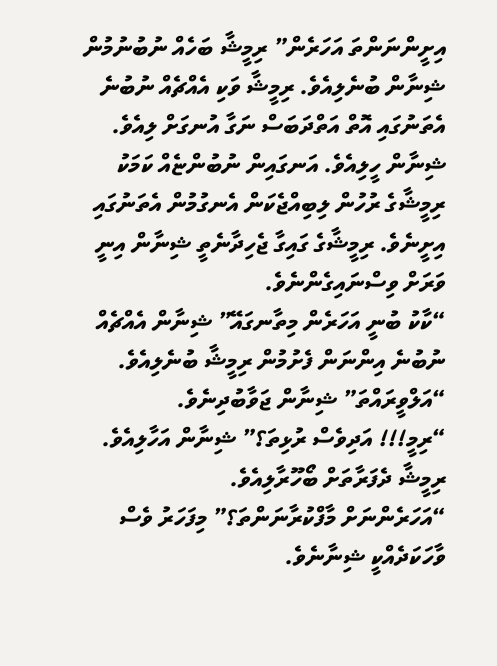އިށީންނަންތަ އަހަރެން” ރިމީޝާ ބަހެއް ނުބުނުމުން ޝިނާން ބުނެލިއެވެ. ރިމީޝާ ވަކި އެއްޗެއް ނުބުނެ އެތަނުގައި އޮތް އަތްދަބަސް ނަގާ އުނގަށް ލިއެވެ. ޝިނާން ހީލިއެވެ. އަނގައިން ނުބުންޏެއް ކަމަކު ރިމީޝާގެ ރުހުން ލިބިއްޖެކަން އެނގުމުން އެތަނުގައި އިށީނެވެ. ރިމީޝާގެ ގައިގާ ޖެހިދާނެތީ ޝިނާން އިނީ ވަރަށް ވިސްނައިގެންނެވެ.
“ކާކު ބުނީ އަހަރެން މިތާނގައޭ” ޝިނާން އެއްޗެއް ނުބުނެ އިންނަން ފެށުމުން ރިމީޝާ ބުނެލިއެވެ.
“އަލްވީރައްތަ” ޝިނާން ޖަވާބުދިނެވެ.
“ރިމީ!!! އަދިވެސް ރުޅިތަ؟” ޝިނާން އަހާލިއެވެ. ރިމީޝާ ދެފަރާތަށް ބޯހޫރާލިއެވެ.
“އަހަރެންނަށް މާފްކުރާނަންތަ؟” މިފަހަރު ވެސް ވާހަކަދެއްކީ ޝިނާނެވެ.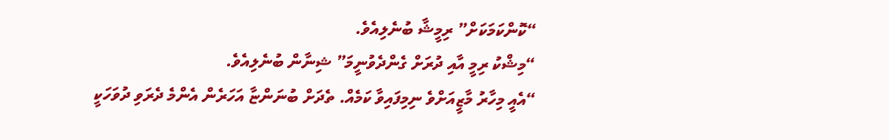“ކޮންކަމަކަށް” ރިމީޝާ ބުނެލިއެވެ.
“މިޝްކު ރިމީ އާއި ދުރަށް ގެންދެވުނީމަ” ޝިނާން ބުނެލިއެވެ.
“އެއީ މިހާރު މާޒީއަށްވެ ނިމިފައިވާ ކަމެއް. ތެދަށް ބުނަންޏާ އަހަރެން އެންމެ ދެރަވި ދުވަހަކީ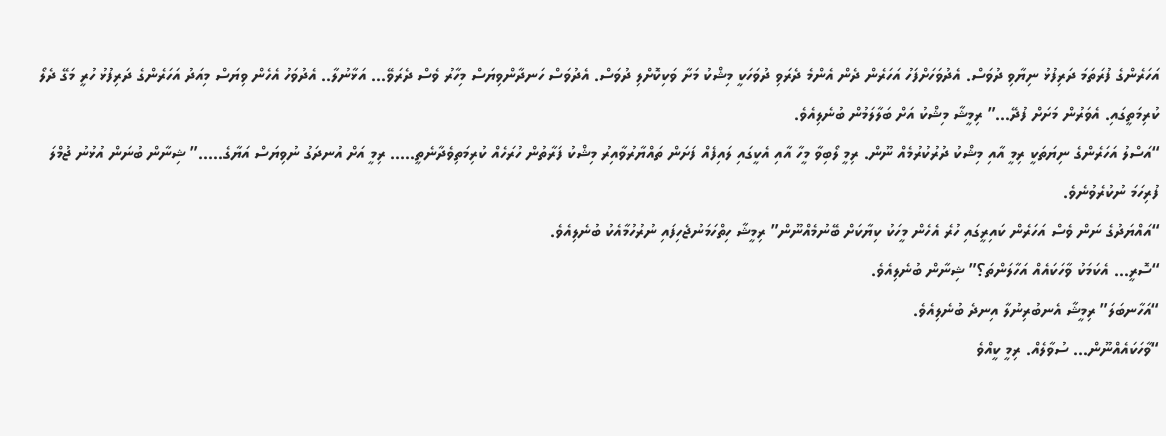އަހަރެންގެ ފުރަތަމަ ދަރިފުޅު ނިޔާވި ދުވަސް. އެދުވަހަށްފަހު އަހަރެން ދެން އެންމެ ދެރަވި ދުވަހަކީ މިޝްކު މަށާ ވަކިކޮށްލި ދުވަސް. އެދުވަސް ހަނދާންވިޔަސް މިހާރު ވެސް ދެރަވޭ… އަޅާނުލާ.. އެދުވަހު އެހެން ވިޔަސް މިއަދު އަހަރެންގެ ދަރިފުޅު ހުރީ މަގޭ ދެލޯ ކުރިމަތީގައި. އެވަރުން މަށަށް ފުދޭ…” ރިމީޝާ މިޝްކު އަށް ބަލާލަމުން ބުނެލިއެވެ.
“އަސްލު އަހަރެންގެ ނިޔަތަކީ ރިމީ އާއި މިޝްކު ދުރުކުރުމެއް ނޫން. ރިމީ ލޯބިވާ މީހާ އާއި އެކީގައި ލައިފެއް ފަށަން ތައްޔާރުވާއިރު މިޝްކު ފަރާތުން ހުރަހެއް ކުރިމަތިވެދާނެތީ….. ރިމީ އަށް އުނދަގު ނުވިޔަސް އަޔާގެ…..” ޝިނާން ބުނަން އުޅުނު ޖުމްލަ ފުރިހަމަ ނުކުރެވުނެވެ.
“އައްޔަދުގެ ނަން ވެސް އަހަރެން ކައިރީގައި ހުރެ އެހެން މީހަކު ކިޔާކަށް ބޭނުމެއްނޫން” ރިމީޝާ ހިތްހަމަނުޖެހިފައި ނުރުހުމާއެކު ބުނެލިއެވެ.
“ސޮރީ… އެކަމަކު ވާހަކައެއް އަހާލަންތަ؟” ޝިނާން ބުނެލިއެވެ.
“އަހާނބަލަ” ރިމީޝާ އެނބުރިނުލާ އިނދެ ބުނެލިއެވެ.
“ވާހަކައެއްނޫން… ސުވާލެއް. ރިމީ ކީއްވެ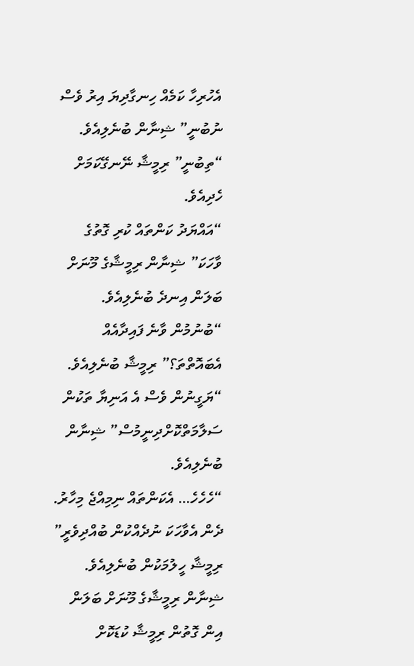އެހުރިހާ ކަމެއް ހިނގާދިޔަ އިރު ވެސް ނުބުނީ” ޝިނާން ބުނެލިއެވެ.
“ތިބުނީ” ރިމީޝާ ނޭނގޭކަމަށް ހެދިއެވެ.
“އައްޔަދު ކަންތައް ކުރި ގޮތުގެ ވާހަކަ” ޝިނާން ރިމީޝާގެ މޫނަށް ބަލަން އިނދެ ބުނެލިއެވެ.
“ބުނުމުން ވާނެ ފައިދާއެއް އެބައޮތްތަ؟” ރިމީޝާ ބުނެލިއެވެ.
“ޔަގީނުން ވެސް އެ އަނިޔާ ތަކުން ސަލާމަތްކޮށްދިނީމުސް” ޝިނާން ބުނެލިއެވެ.
“ހެހެހެ… އެކަންތައް ނިމިއްޖެ މިހާރު. ދެން އެވާހަކަ ނުދެއްކުން ބުއްދިވެރީ” ރިމީޝާ ހީލުމަކުން ބުނެލިއެވެ. ޝިނާން ރިމީޝާގެ މޫނަށް ބަލަން އިން ގޮތުން ރިމީޝާ ކުޑަކޮށް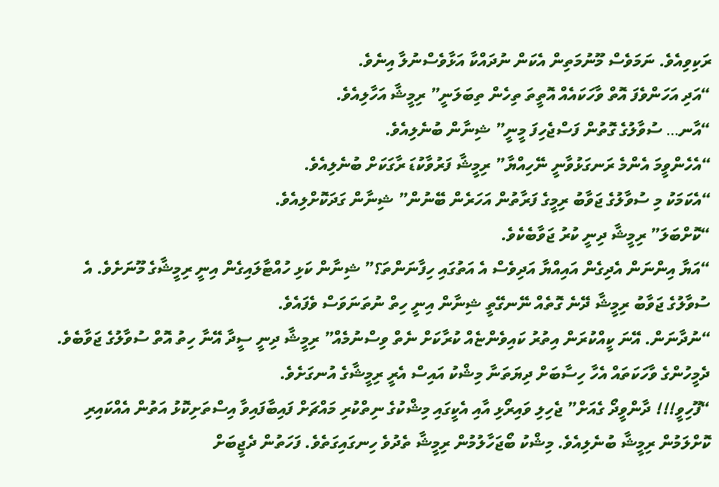ރަކިވިއެވެ. ނަމަވެސް މޫނުމަތިން އެކަން ނުދައްކާ އަޅާވެސްނުލާ އިނެވެ.
“އަދި އަހަންވެފަ އޮތް ވާހަކައެއް އޮތީތަ ތިހެން ތިބަލަނީ” ރިމީޝާ އަހާލިއެވެ.
“އާނ… ސުވާލުގެ ގޮތުން ފަސްޖެހިފަ މީނީ” ޝިނާން ބުނެލިއެވެ.
“އެހެންވީމަ އެންމެ ރަނގަޅުވާނީ ނޭހިއްޔާ” ރިމީޝާ ފަރުވާކުޑަ ރާގަކަށް ބުނެލިއެވެ.
“އެކަމަކު މި ސުވާލުގެ ޖަވާބު ރިމީގެ ފަރާތުން އަހަރެން ބޭނުން” ޝިނާން ގަދަކޮށްލިއެވެ.
“ކޮށްބަލަ” ރިމީޝާ ދިނީ ކުރު ޖަވާބެކެވެ.
“އަޔާ އިންނަން އެދިގެން އައިއްޔާ އަދިވެސް އެ އަތުގައި ހިފާނަންތަ؟” ޝިނާން ކަޅި ހުއްޓާލައިގެން އިނީ ރިމީޝާގެ މޫނަށެވެ. އެ ސުވާލުގެ ޖަވާބު ރިމީޝާ ދޭނެ ގޮތެއް ނޭނގޭތީ ޝިނާން އިނީ ހިތް ނުތަނަވަސް ވެފައެވެ.
“ނުދާނަން. އޭނަ ކީއްކުރަން އިތުރު ކައިވެންޏެއް ކުރާކަށް ނެތް ވިސްނުމެއް” ރިމީޝާ ދިނީ ސީދާ އޭނާ ހިތު އޮތް ސުވާލުގެ ޖަވާބެވެ. ދެމީހުންގެ ވާހަކަތައް އެހާ ހިސާބަށް ދިޔަތަނާ މިޝްކު އައިސް އެރީ ރިމީޝާގެ އުނގަށެވެ.
“ފޫހިވީ!!! ދާންވީދޯ ގެއަށް” ޖެހިލި ވައިރޯޅި އާއި އެކީގައި މިޝްކުގެ ނިތްކުރި މައްޗަށް ފައިބާފައިވާ އިސްތަށިކޮޅު އަތުން އެއްކައިރި ކޮށްލަމުން ރިމީޝާ ބުނެލިއެވެ. މިޝްކު ބޯޖަހާލުމުން ރިމީޝާ ތެދުވެ ހިނގައިގަތެވެ. ފަހަތުން ދެޖީބަށް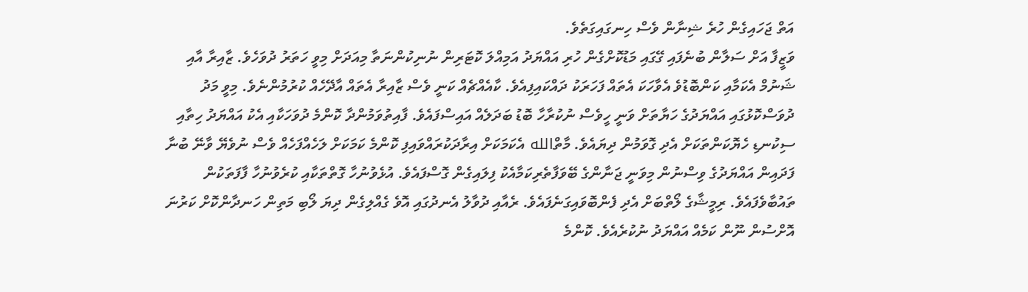އަތް ޖަހައިގެން ހުރެ ޝިނާން ވެސް ހިނގައިގަތެވެ.
ވަޒީފާ އަށް ސަލާން ބުނެފައި ގޭގައި މަޑުކޮށްގެން ހުރި އައްޔަދު އަމިއްލަ ކޮޓަރިން ނުނިކުންނަތާ މިއަދަށް މިވީ ހަތަރު ދުވަހެވެ. ޒާއިރާ އާއި ޝަނުމް އެކަމާއި ކަންބޮޑުވެ އެވާހަކަ އެތައް ފަހަރަކު ދައްކައިފިއެވެ. ކާއެއްޗެއް ކަނީ ވެސް ޒާއިރާ އެތައް އާދޭހެއް ކުރުމުންނެވެ. މިވީ މަދު ދުވަސްކޮޅުގައި އައްޔަދުގެ ހަޔާތަށް ވަނީ ހީވެސް ނުކުރާހާ ބޮޑު ބަދަލެއް އައިސްފައެވެ. ފާއިތުވަމުންދާ ކޮންމެ ދުވަހަކާއި އެކު އައްޔަދު ހިތާއި ސިކުނޑި ހެޔޮކަންތަކަށް އެދި ގޮވަމުން ދިޔައެވެ. މާތްالله އެކަމަކަށް އިރާދަކުރައްވައިފި ކޮންމެ ކަމަކަށް ލަހެއްފަހެއް ވެސް ނުވެޔޭ ވާނޭ ބުނާ ފަދައިން އައްޔަދުގެ ވިސްނުން މިވަނީ ޖަނާންގެ ބޭވަފާތެރިކަމާއެކު ފިލައިގެން ގޮސްފައެވެ. އުޅެވުނުހާ ގޮތްތަކާއި ކުރެވުނުހާ ފާފަތަކުން ތައުބާވެފައެވެ. ރިމީޝާގެ ލޯތްބަށް އެދި ފެންބޮވައިގަނެފައެވެ. ރެއާއި ދުވާލު އެނދުގައި އޮވެ ގެއްލިގެން ދިޔަ ލޯބި މަތިން ހަނދާންކޮށް ކަރުނަ އޮށްސުން ނޫން ކަމެއް އައްޔަދު ނުކުރެއެވެ. ކޮންމެ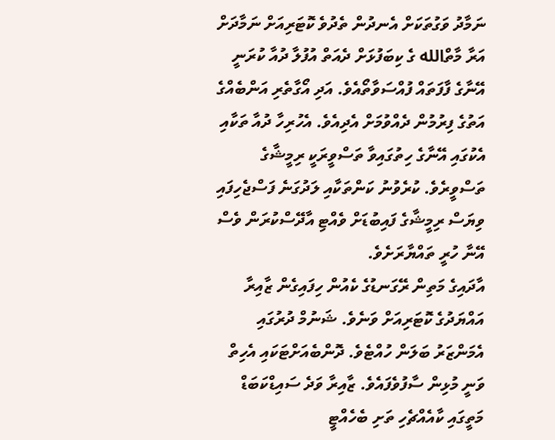ނަމާދު ވަގުތަކަށް އެނދުން ތެދުވެ ކޮޓަރިއަށް ނަމާދަށް އަރާ މާތްالله ގެ ކިބަފުޅަށް ދެއަތް އުފުލާ ދުއާ ކުރަނީ އޭނާގެ ފާފަތައް ފުއްސަވާތޯއެވެ. އަދި އޯގާތެރި އަންބެއްގެ އަތުގެ ފިރުމުން ދެއްވުމަށް އެދިއެވެ. އެހުރިހާ ދުއާ ތަކާއި އެކުގައި އޭނާގެ ހިތުގައިވާ ތަސްވީރަކީ ރިމީޝާގެ ތަސްވީރެވެ. ކުރެވުނު ކަންތަކާއި ލަދުގަނެ ފަސްޖެހިފައި ވިޔަސް ރިމީޝާގެ ފައިބުޑަށް ވެއްޓި އާދޭސްކުރަން ވެސް އޭނާ ހުރީ ތައްޔާރަށެވެ.
އާދައިގެ މަތިން ރޭގަނޑުގެ ކެއުން ހިފައިގެން ޒާއިރާ އައްޔަދުގެ ކޮޓަރިއަށް ވަނެވެ. ޝަނުމް ދުރުގައި އެމަންޒަރު ބަލަން ހުއްޓެވެ. ދޮންބެއަށްޓަކައި އެހިތް ވަނީ މުޅިން ސާފުވެފައެވެ. ޒާއިރާ ވަދެ ސައިޑްކަބަޑް މަތީގައި ކާއެއްޗެހި ތަށި ބެހެއްޓީ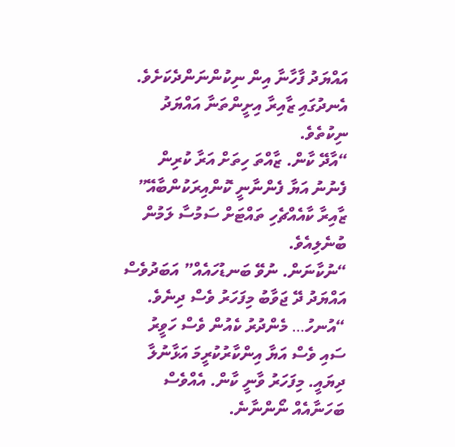އައްޔަދު ފާހާނާ އިން ނިކުންނަންދެކަށެވެ. އެނދުގައި ޒާއިރާ އިށީންތަނާ އައްޔަދު ނިކުތެވެ.
“އާދޭ ކާން. ޒާއްތަ ހިތަށް އަރާ ކުރިން ފެނުނު އަޔާ ފެންނާނީ ކޮންއިރަކުންބާއޭ” ޒާއިރާ ކާއެއްޗެހި ތައްޓަށް ސަމުސާ ލަމުން ބުނެލިއެވެ.
“ނުކާނަން. ނުވޭ ބަނޑުހައެއް” އަބަދުވެސް އައްޔަދު ދޭ ޖަވާބު މިފަހަރު ވެސް ދިނެވެ.
“އުނހު… މެންދުރު ކެއުން ވެސް ހަވީރު ސައި ވެސް އަޔާ އިންކާރުކުރީމަ އަޅާނުލާ ދިޔައީ. މިފަހަރު ވާނީ ކާން. އެއްވެސް ބަހަނާއެއް ނޯންނާނެ.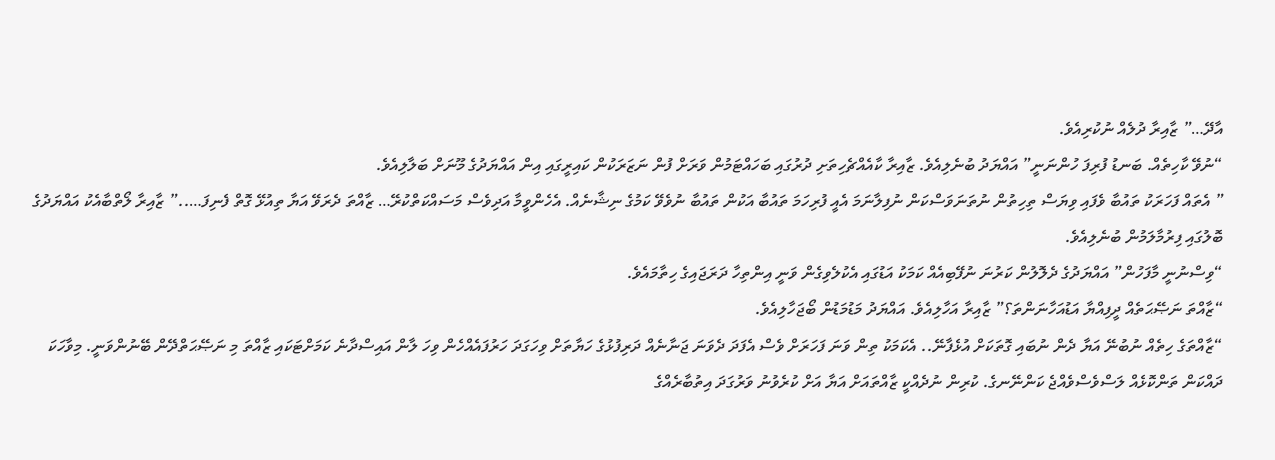އާދޭ…” ޒާއިރާ ދުލެއް ނުކުރިއެވެ.
“ނުވޭ ކާހިތެއް. ބަނޑު ފުރިފަ ހުންނަނީ” އައްޔަދު ބުނެލިއެވެ. ޒާއިރާ ކާއެއްޗެހިތަށި ދުރުގައި ބަހައްޓަމުން ވަރަށް ފުން ނަޒަރަކުން ކައިރީގައި އިން އައްޔަދުގެ މޫނަށް ބަލާލިއެވެ.
” އެތައް ފަހަރަކު ތައުބާ ވެފައި ވިޔަސް ތިހިތުން ނުތަނަވަސްކަން ނުފިލާނަމަ އެއީ ފުރިހަމަ ތައުބާ އަކުން ތައުބާ ނުވެވޭ ކަމުގެ ނިޝާނެއް. އެހެންވީމާ އަދިވެސް މަސައްކަތްކުރޭ… ޒާއްތަ ދެރަވޭ އަޔާ ތިއުޅޭ ގޮތް ފެނިފަ…..” ޒާއިރާ ލޯތްބާއެކު އައްޔަދުގެ ބޮލުގައި ފިރުމާލަމުން ބުނެލިއެވެ.
“ވިސްނުނީ މާފަހުން” އައްޔަދުގެ ދެލޮލުން ކަރުނަ ނުފޭބިއެއް ކަމަކު އަޑުގައި އެކުލެވިގެން ވަނީ އިންތިހާ ދަރަޖައިގެ ހިތާމައެވެ.
“ޒާއްތަ ނަޞޭޙަތެއް ދީފިއްޔާ އަޑުއަހާނަންތަ؟” ޒާއިރާ އަހާލިއެވެ. އައްޔަދު މަޑުމަޑުން ބޯޖަހާލިއެވެ.
“ޒާއްތަގެ ހިތެއް ނުބުނޭ އަޔާ ދެން ނުބައި ގޮތަކަށް އުޅެފާނޭ.. އެކަމަކު ތިން ވަނަ ފަހަރަށް ވެސް އެފަދަ ދެވަނަ ޖަނާނެއް ދަރިފުޅުގެ ހަޔާތަށް ވިހަގަދަ ހަރުފައެއްހެން ވިހަ ލާން އައިސްދާނެ ކަމަށްޓަކައި ޒާއްތަ މި ނަޞޭޙަތްދޭން ބޭނުންވަނީ. މިވާހަކަ ދައްކަން ތަންކޮޅެއް ލަސްވެސްވެއްޖެ ކަންނޭނގެ. ކުރިން ނުދެއްކީ ޒާއްތައަށް އަޔާ އަށް ކުރެވުނު ވަރުގަދަ އިތުބާރެއްގެ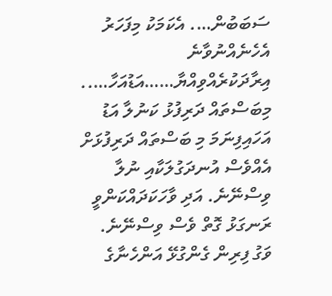ސަބަބުން…. އެކަމަކު މިފަހަރު އެހެނެއްނުވާނެ އިރާދަކުރެއްވިއްޔާ……އަޑުއަހާ…..
މިބަސްތައް ދަރިފުޅު ކަނުލާ އަޑު އަހައިފިނަމަ މި ބަސްތައް ދަރިފުޅަށް އެއްވެސް އުނދަގުލަކާއި ނުލާ ވިސްނޭނެ. އަދި ވާހަކަދައްކަންވީ ރަނގަޅު ގޮތް ވެސް ވިސްނޭނެ. ވަގު ފިރިން ގެންގުޅޭ އަންހެނާގެ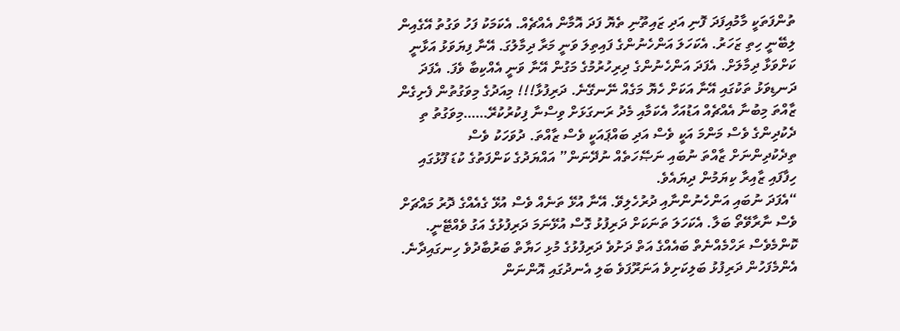ތުންފަތަކީ މާމުއިފަދަ ފޮނި އަދި ޒައިތޫނި ތެޔޮ ފަދަ އޮމާން އެއްޗެއް. އެކަމަކު ފަހު ވަގުތު އޭގެއިން ލިބޭނީ ހިތި ޒަހަރު. އެކަހަލަ އަންހެނުންގެ ފައިތިލަ ވަނީ މަރާ ދިމާލުގަ. އޭނާ ފިޔަވަޅު އަޅާނީ ކަށްވަޅާ ދިމާލަށް. އެފަދަ އަންހެނުންގެ ދިރިހުރުމުގެ މަގުން އޭނާ ވަނީ އެއްކިބާ ވެފަ. އެފަދަ ދަނޑިވަޅު ތަކުގައި އޭނާ އަކަށް ހެޔޮ މަގެއް ނޭނގޭނެ. ދަރިފުޅާ!!! މިއަދުގެ މިވަގުތުން ފެށިގެން ޒާއްތަ މިބުނާ އެއްޗެއް އަޑުއަހާ އެކަމާއި މެދު ރަނގަޅަށް ވިސްނާ ފިކުރުކުރޭ……މިވަގުތު ތި ދެކުދިންގެ ވެސް މަންމަ އަކީ ވެސް އަދި ބައްޕައަކީ ވެސް ޒާއްތަ. ދުވަހަކު ވެސް ތިދެކުދިންނަށް ޒާއްތަ ނުބައި ނަޞޭހަތެއް ނުދޭނަން” އައްޔަދުގެ ކަންފަތުގެ ކުޑަ ފޫޅުގައި ހިފާފައި ޒާއިރާ ކިޔަމުން ދިޔައެވެ.
“އެފަދަ ނުބައި އަންހެނުންނާއި ދުރުހެލިވޭ. އޭނާ އުޅޭ ތަނެއް ވެސް އުޅޭ ގެއެއްގެ ދޮރު މައްޗަށް ވެސް ނާރާވޭތޯ ބަލާ. އެކަހަލަ ތަނަކަށް ދަރިފުޅު ގޮސް އުޅޭނަމަ ދަރިފުޅުގެ އަގު ވެއްޓޭނީ. ކޮންމެވެސް ރަހްމެއްނެތް ބައެއްގެ އަތް ދަށުވެ ދަރިފުޅުގެ މުޅި ހަޔާތް ބަރުބާދުވެ ހިނގައިދާނެ. އެންމެފަހުން ދަރިފުޅު ބަލިކަށިވެ އަނަރޫފަވެ ބަލި އެނދުގައި އޮންނަން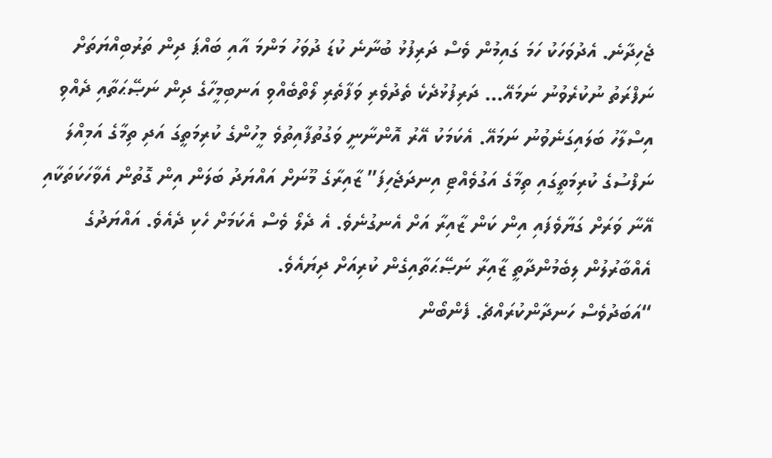ޖެހިދާނެ. އެދުވަހަކު ހަމަ ގައިމުން ވެސް ދަރިފުޅު ބުނާނެ ކުޑަ ދުވަހު މަންމަ އާއި ބައްޕަ ދިން ތަރުބިއްޔަތަށް ނަފްރަތު ނުކުރެވުނު ނަމައޭ… ދަރިފުޅުދެކެ ތެދުވެރި ވަފާތެރި ލޯތްބެއްވި އަނބިމީހާގެ ދިން ނަޞޭޙަތާއި ދެއްވި އިސްލާހު ބަލައިގަނެވުނު ނަމައޭ. އެކަމަކު އޭރު އޮންނާނީ ވަގުތުފާއިތުވެ މީހުންގެ ކުރިމަތީގަ އަދި ތިމާގެ އަމިއްލަ ނަފްސުގެ ކުރިމަތީގައި ތިމާގެ އަގުވެއްޓި އިނދަޖެހިފަ” ޒާއިރާގެ މޫނަށް އައްޔަދު ބަލަން އިން ގޮތުން އެވާހަކަތަކާއި އޭނާ ވަރަށް ގަޔާވެފައި އިން ކަން ޒާއިރާ އަށް އެނގުނެވެ. އެ ދެލޯ ވެސް އެކަމަށް ހެކި ދެއެވެ. އައްޔަދުގެ އެއްބާރުލުން ލިބެމުންދާތީ ޒާއިރާ ނަޞޭޙަތާއިގެން ކުރިއަށް ދިޔައެވެ.
“އަބަދުވެސް ހަނދާންކުރައްޗެ. ފެންބޯން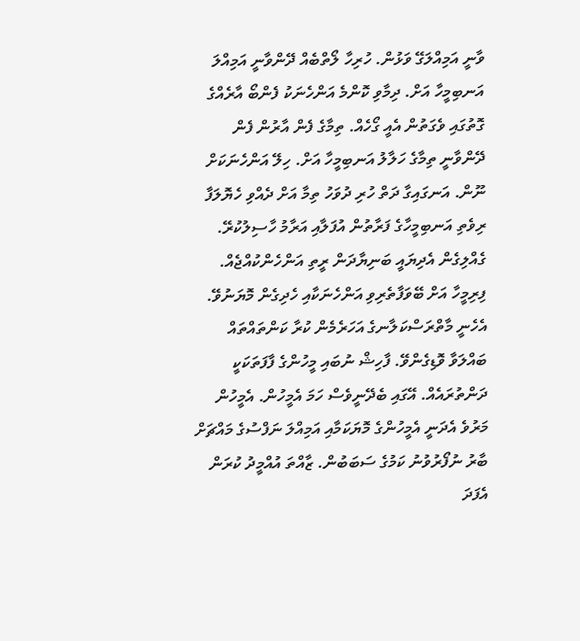ވާނީ އަމިއްލަގޭ ވަޅުން. ހުރިހާ ލޯތްބެއް ދޭންވާނީ އަމިއްލަ އަނބިމީހާ އަށް. ދިމާވި ކޮންމެ އަންހެނަކު ފެންބޯ އާރެއްގެ ގޮތުގައި ވެގަތުން އެއީ ގޯހެއް. ތިމާގެ ފެން އާރުން ފެން ދޭންވާނީ ތިމާގެ ހަލާލު އަނބިމީހާ އަށް. ހިލޭ އަންހެނަކަށް ނޫން. އަނގައިގާ ދަތް ހުރި ދުވަހު ތިމާ އަށް ދެއްވި ހެޔޮލަފާ ރިވެތި އަނބިމީހާގެ ފަރާތުން އުފަލާއި އަރާމު ހާސިލުކުރޭ. ގެއްލިގެން އެދިޔައީ ބަނިޔާދަން ރީތި އަންހެންކުއްޖެއް. ފިރިމީހާ އަށް ބޭވަފާތެރިވި އަންހެނަކާއި ހެދިގެން މޮޔަނުވޭ. އެހެނީ މާތްރަސްކަލާނގެ އަހަރެމެން ކުރާ ކަންތައްތައް ބައްލަވާ ވޮޑިގެންވޭ. ފާހިޝް ނުބައި މީހުންގެ ފާފަތަކަކީ ދަންތުރައެއް. އޭގައި ބެދޭނީވެސް ހަމަ އެމީހުން. އެމީހުން މަރުވެ އެދަނީ އެމީހުންގެ މޮޔަކަމާއި އަމިއްލަ ނަފްސުގެ މައްޗަށް ބާރު ނުފޯރުވުނު ކަމުގެ ސަބަބުން. ޒާއްތަ އުއްމީދު ކުރަން އެފަދަ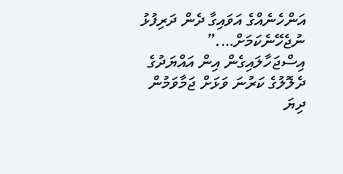އަންހެނެއްގެ އަވައިގާ ދެން ދަރިފުޅު ނުޖެހޭނެކަމަށް….” އިސްޖަހާލައިގެން އިން އައްޔަދުގެ ދެލޮލުގެ ކަރުނަ ވަޅަށް ޖަމާވަމުން ދިޔަ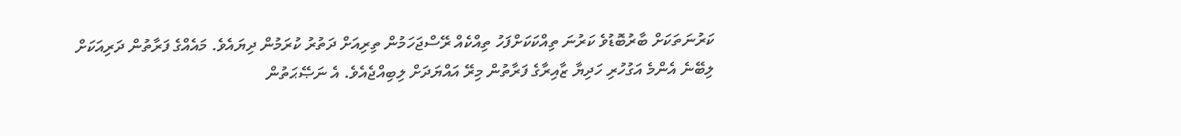ކަރުނަތަކަށް ބާރުބޮޑުވެ ކަރުނަ ތިއްކަކަށްފަހު ތިއްކެއް ރޭސްޖަހަމުން ތިރިއަށް ދަތުރު ކުރަމުން ދިޔައެވެ. މައެއްގެ ފަރާތުން ދަރިއަކަށް ލިބޭނެ އެންމެ އަގުހުރި ހަދިޔާ ޒާއިރާގެ ފަރާތުން މިރޭ އައްޔަދަށް ލިބިއްޖެއެވެ. އެ ނަޞޭޙަތުން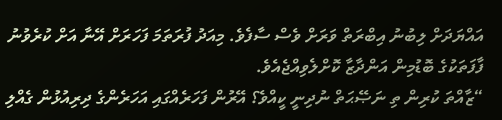އައްޔަދަށް ލިބުނު އިބްރަތް ވަރަށް ވެސް ސާފެވެ. މިއަދު ފުރަތަމަ ފަހަރަށް އޭނާ އަށް ކުރެވުނު ފާފަތަކުގެ ބޮޑުމިން އަންދާޒާ ކޮށްލެވިއްޖެއެވެ.
“ޒާއްތަ ކުރިން ތި ނަޞޭޙަތް ނުދިނީ ކީއްވެ؟ އޭރުން ފަހަރެއްގައި އަހަރެންގެ ދިރިއުޅުން ގެއްލި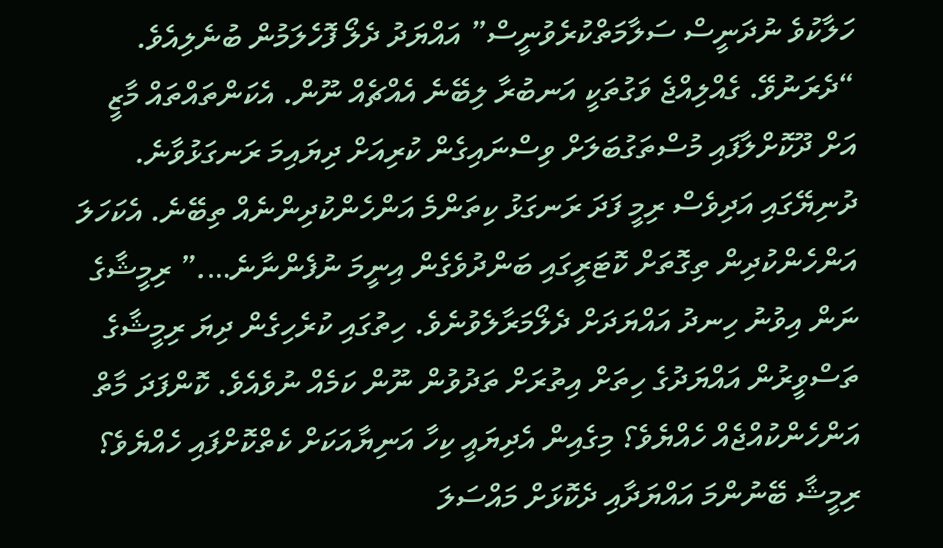ހަލާކުވެ ނުދަނީސް ސަލާމަތްކުރެވުނީސް” އައްޔަދު ދެލޯ ފޮހެލަމުން ބުނެލިއެވެ.
“ދެރަނުވޭ. ގެއްލިއްޖެ ވަގުތަކީ އަނބުރާ ލިބޭނެ އެއްޗެއް ނޫން. އެކަންތައްތައް މާޒީ އަށް ދޫކޮށްލާފައި މުސްތަގުބަލަށް ވިސްނައިގެން ކުރިއަށް ދިޔައިމަ ރަނގަޅުވާނެ. ދުނިޔޭގައި އަދިވެސް ރިމީ ފަދަ ރަނގަޅު ކިތަންމެ އަންހެންކުދިންނެއް ތިބޭނެ. އެކަހަލަ އަންހެންކުދިން ތިގޮތަށް ކޮޓަރީގައި ބަންދުވެގެން އިނީމަ ނުފެންނާނެ….” ރިމީޝާގެ ނަން އިވުނު ހިނދު އައްޔަދަށް ދެލޯމަރާލެވުނެވެ. ހިތުގައި ކުރެހިގެން ދިޔަ ރިމީޝާގެ ތަސްވީރުން އައްޔަދުގެ ހިތަށް އިތުރަށް ތަދުވުން ނޫން ކަމެއް ނުވެއެވެ. ކޮންފަދަ މާތް އަންހެންކުއްޖެއް ހެއްޔެވެ؟ މިގެއިން އެދިޔައީ ކިހާ އަނިޔާއަކަށް ކެތްކޮށްފައި ހެއްޔެވެ؟ ރިމީޝާ ބޭނުންމަ އައްޔަދާއި ދެކޮޅަށް މައްސަލަ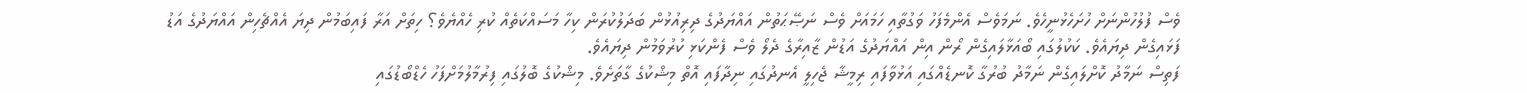ވެސް ފުލުހުންނަށް ހުށަހެޅުނީހެވެ. ނަމަވެސް އެންމެފަހު ވަގުތާއި ހަމައަށް ވެސް ނަޞޭޙަތުން އައްޔަދުގެ ދިރިއުޅުން ބަދަލުކުރަން ކިހާ މަސައްކަތެއް ކުރި ހެއްޔެވެ؟ ހިތަށް އަރާ ފައިބަމުން ދިޔަ އެއްޗެހިން އައްޔަދުގެ އަޑު ފަޅައިގެން ދިޔައެވެ. ކަކުލުގައި ބޯއަޅާލައިގެން ރޯން އިން އައްޔަދުގެ އަޑުން ޒާއިރާގެ ދެލޯ ވެސް ފެންކަޅި ކުރުވަމުން ދިޔައެވެ.
ފަތިސް ނަމާދު ކޮށްލައިގެން ނަމާދު ބުރުގާ ކޮނޑެއްގައި އަޅުވާފައި ރިމީޝާ ޖެހިލީ އެނދުގައި ނިދާފައި އޮތް މިޝްކުގެ ގާތަށެވެ. މިޝްކުގެ ބޮލުގައި ފިރުމާލުމަށްފަހު ހެޑްބޯޑުގައި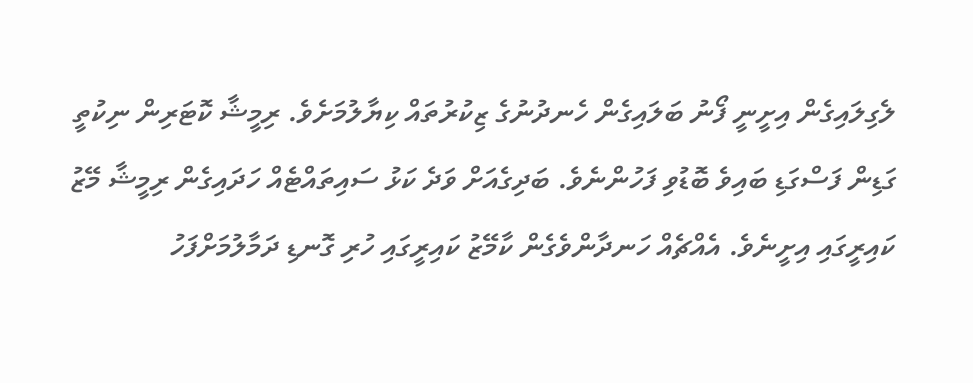ލެގިލައިގެން އިށީނީ ފޯނު ބަލައިގެން ހެނދުނުގެ ޒިކުރުތައް ކިޔާލުމަށެވެ. ރިމީޝާ ކޮޓަރިން ނިކުތީ ގަޑިން ފަސްގަޑި ބައިވެ ބޮޑުވި ފަހުންނެވެ. ބަދިގެއަށް ވަދެ ކަޅު ސައިތައްޓެއް ހަދައިގެން ރިމީޝާ މޭޒު ކައިރީގައި އިށީނެވެ. އެއްޗެއް ހަނދާންވެގެން ކާމޭޒު ކައިރީގައި ހުރި ގޮނޑި ދަމާލުމަށްފަހު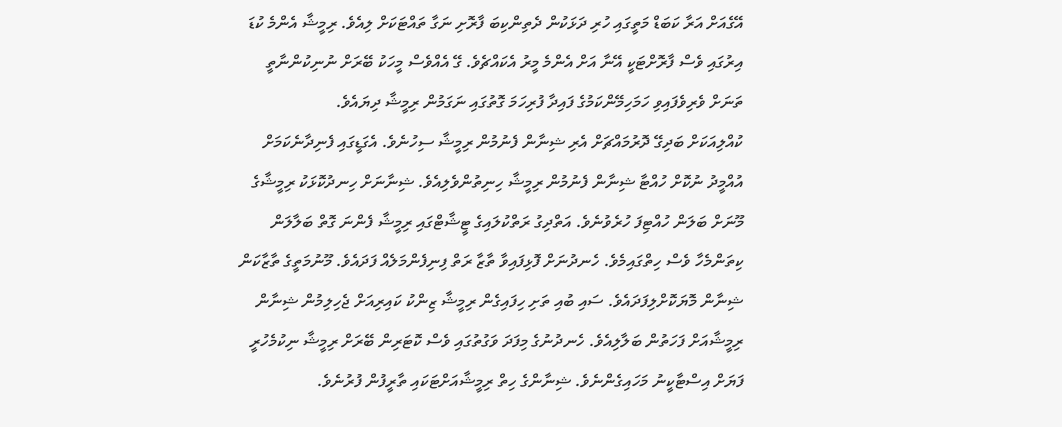އޭގެއަށް އަރާ ކަބަޑް މަތީގައި ހުރި ދަޅަކުން ދެތިންކިބަ ފާރޮށި ނަގާ ތައްޓަކަށް ލިއެވެ. ރިމީޝާ އެންމެ ކުޑަ އިރުގައި ވެސް ފާރޮށްޓަކީ އޭނާ އަށް އެންމެ މީރު އެކައްޗެވެ. ގޭ އެއްވެސް މީހަކު ބޭރަށް ނުނިކުންނާތީ ތަނަށް ވެރިވެފައިވި ހަމަހިމޭންކަމުގެ ފައިދާ ފުރިހަމަ ގޮތުގައި ނަގަމުން ރިމީޝާ ދިޔައެވެ.
ކުއްލިއަކަށް ބަދިގޭ ދޮރުމައްޗަށް އެރި ޝިނާން ފެނުމުން ރިމީޝާ ސިހުނެވެ. އެގަޑީގައި ފެނިދާނެކަމަށް އުއްމީދު ނުކޮށް ހުއްޓާ ޝިނާން ފެނުމުން ރިމީޝާ ހިނިތުންވެލިއެވެ. ޝިނާނަށް ހިނދުކޮޅަކު ރިމީޝާގެ މޫނަށް ބަލަން ހުއްޓިފަ ހުރެވުނެވެ. އަތްދިގު ރަތްކުލައިގެ ޓީޝާޓްގައި ރިމީޝާ ފެންނަ ގޮތް ބަލާލަން ކިތަންމެހާ ވެސް ހިތްގައިމެވެ. ހެނދުނަށް ފޮޅިފައިވާ ތާޒާ ރަތް ފިނިފެންމަލެއް ފަދައެވެ. މޫނުމަތީގެ ތާޒާކަން ޝިނާން މޮޔަކޮށްލިފަދައެވެ. ސައި ބުއި ތަށި ހިފައިގެން ރިމީޝާ ޒިންކު ކައިރިއަށް ޖެހިލިމުން ޝިނާން ރިމީޝާއަށް ފަހަތުން ބަލާލިއެވެ. ހެނދުނުގެ މިފަދަ ވަގުތުގައި ވެސް ކޮޓަރިން ބޭރަށް ރިމީޝާ ނިކުމެހުރީ ފަޔަށް އިސްޓާކީނު މަހައިގެންނެވެ. ޝިނާންގެ ހިތް ރިމީޝާއަށްޓަކައި ތާރީފުން ފުރުނެވެ.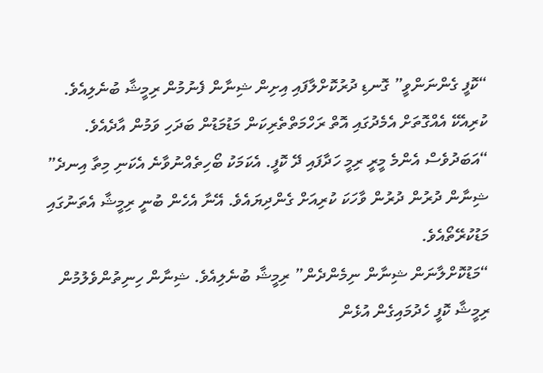“ކޮފީ ގެންނަންވީ” ގޮނޑި ދުރުކޮށްލާފައި އިށިން ޝިނާން ފެނުމުން ރިމީޝާ ބުނެލިއެވެ. ކުރިއެކޭ އެއްގޮތަށް އެމެދުގައި އޮތް ރަހްމަތްތެރިކަން މަޑުމަޑުން ބަދަހި ވަމުން އާދެއެވެ.
“އަބަދުވެސް އެންމެ މީރީ ރިމީ ހަދާފައި ދޭ ކޮފީ. އެކަމަކު ބޯހިތެއްނުވާނެ އެކަނި މިތާ އިނދެ” ޝިނާން ދުރުން ދުރުން ވާހަކަ ކުރިއަށް ގެންދިޔައެވެ. އޭނާ އެހެން ބުނީ ރިމީޝާ އެތަނުގައި މަޑުކުރޭތޯއެވެ.
“މަޑުކޮށްލާނަން ޝިނާން ނިމެންދެން” ރިމީޝާ ބުނެލިއެވެ. ޝިނާން ހިނިތުންވެލުމުން ރިމީޝާ ކޮފީ ހެދުމައިގެން އުޅެން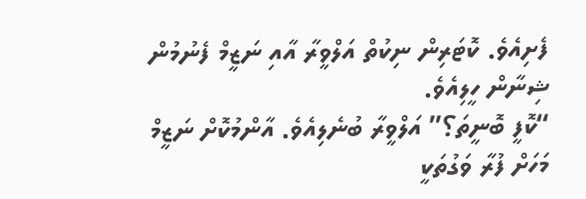ފެށިއެވެ. ކޮޓަރިން ނިކުތް އަލްވީރާ އާއި ނަޒީމް ފެނުމުން ޝިނާން ހީލިއެވެ.
“ކޮފީ ބޮނީތަ؟” އަލްވީރާ ބުނެލިއެވެ. އާންމުކޮށް ނަޒީމް މަހަށް ފުރާ ވަގުތަކީ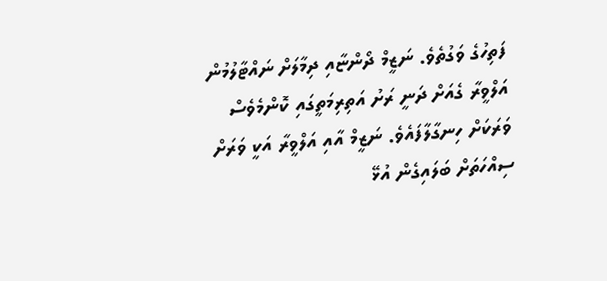ފަތިހުގެ ވަގުތެވެ. ނަޒީމް ދޯންޏާއި ދިމާލަށް ނައްޓާލުމުން އަލްވީރާ ގެއަށް ދަނީ ރަށު އަތިރިމަތީގައި ކޮންމެވެސް ވަރަކަށް ހިނގާލާފައެވެ. ނަޒީމް އާއި އަލްވީރާ އަކީ ވަރަށް ސިއްހަތަށް ބަލައިގެން އުޅޭ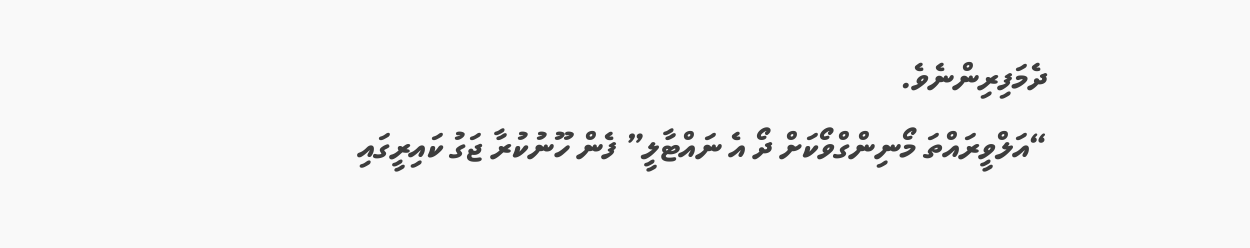ދެމަފިރިންނެވެ.
“އަލްވީރައްތަ މޯނިންގްވޯކަށް ދޯ އެ ނައްޓާލީ” ފެން ހޫނުކުރާ ޖަގު ކައިރީގައި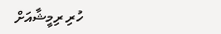ހުރި ރިމީޝާއަށް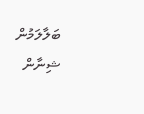ބަލާލަމުން ޝިނާން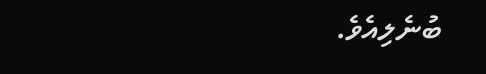ބުނެލިއެވެ.